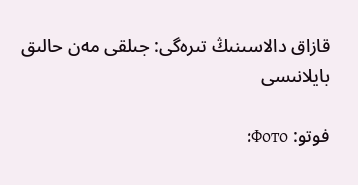قازاق دالاسىنىڭ تىرەگى: جىلقى مەن حالىق بايلانىسى

فوتو: Фото: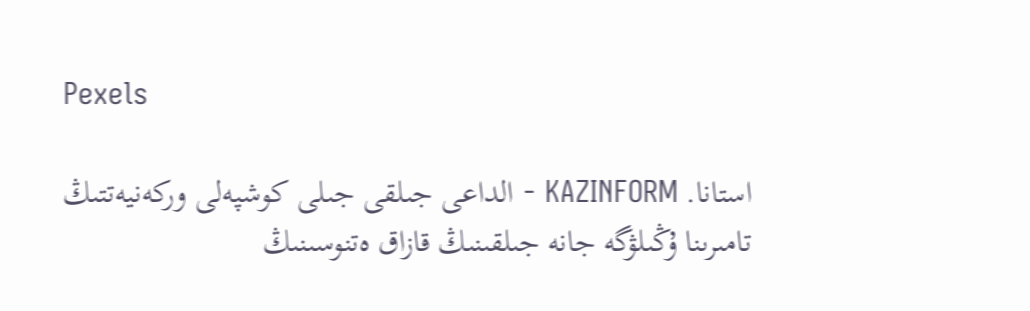Pexels

استانا. KAZINFORM - الداعى جىلقى جىلى كوشپەلى وركەنيەتتىڭ تامىرىنا ۇڭىلۋگە جانە جىلقىنىڭ قازاق ەتنوسىنىڭ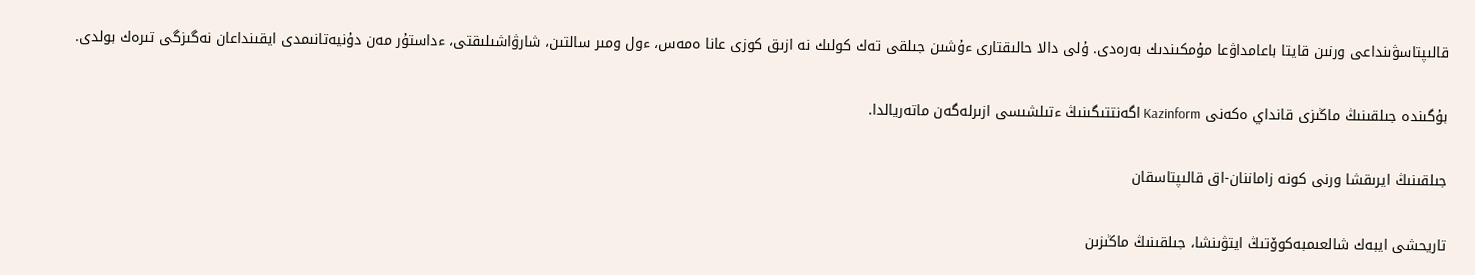قالىپتاسۋىنداعى ورنىن قايتا باعامداۋعا مۇمكىندىك بەرەدى. ۇلى دالا حالىقتارى ءۇشىن جىلقى تەك كولىك نە ازىق كوزى عانا ەمەس، ءول ومىر سالتىن، شارۋاشىلىقتى، ءداستۇر مەن دۇنيەتانىمدى ايقىنداعان نەگىزگى تىرەك بولدى.

بۇگىندە جىلقىنىڭ ماڭىزى قانداي ەكەنى Kazinform اگەنتتىگىنىڭ ءتىلشىسى ازىرلەگەن ماتەريالدا.

جىلقىنىڭ ايرىقشا ورنى كونە زاماننان-اق قالىپتاسقان

تاريحشى ايبەك شالعىمبەكوۆتىڭ ايتۋىنشا، جىلقىنىڭ ماڭىزىن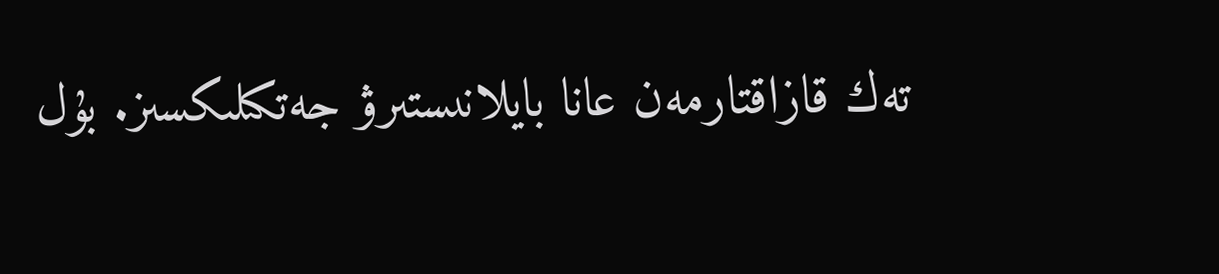تەك قازاقتارمەن عانا بايلانىستىرۋ جەتكىلىكسىز. بۇل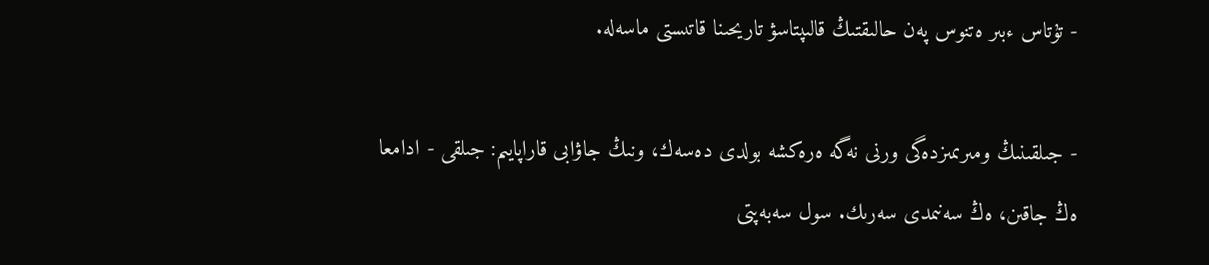- تۇتاس ءبىر ەتنوس پەن حالىقتىڭ قالىپتاسۋ تاريحىنا قاتىستى ماسەلە.

- جىلقىنىڭ ومىرىمىزدەگى ورنى نەگە ەرەكشە بولدى دەسەك، ونىڭ جاۋابى قاراپايىم: جىلقى - ادامعا ەڭ جاقىن، ەڭ سەنىمدى سەرىك. سول سەبەپتى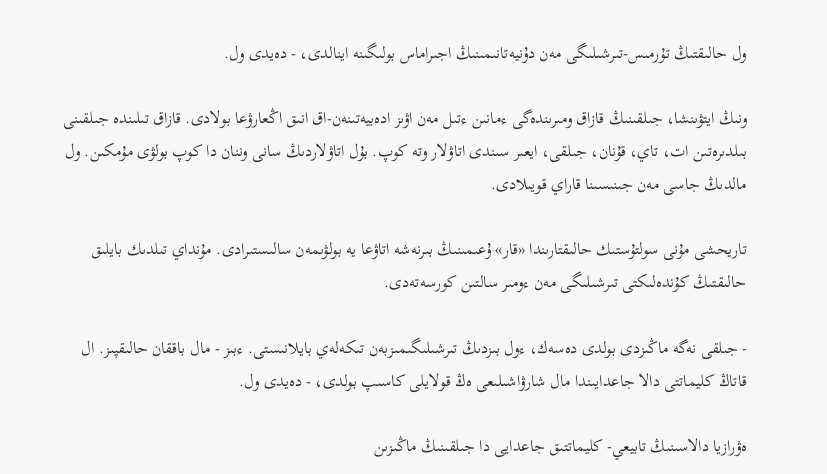ول حالىقتىڭ تۇرمىس-تىرشىلىگى مەن دۇنيەتانىمىنىڭ اجىراماس بولىگىنە اينالدى، - دەيدى ول.

ونىڭ ايتۋىنشا، جىلقىنىڭ قازاق ومىرىندەگى ءمانىن ءتىل مەن اۋىز ادەبيەتىنەن-اق انىق اڭعارۋعا بولادى. قازاق تىلىندە جىلقىنى بىلدىرەتىن ات، تاي، قۇنان، جىلقى، ايعىر سىندى اتاۋلار وتە كوپ. بۇل اتاۋلاردىڭ سانى وننان دا كوپ بولۋى مۇمكىن. ول مالدىڭ جاسى مەن جىنىسىنا قاراي قويىلادى.

تاريحشى مۇنى سولتۇستىك حالىقتارىندا «قار» ۇعىمىنىڭ بىرنەشە اتاۋعا يە بولۋىمەن سالىستىرادى. مۇنداي تىلدىك بايلىق حالىقتىڭ كۇندەلىكتى تىرشىلىگى مەن ءومىر سالتىن كورسەتەدى.

- جىلقى نەگە ماڭىزدى بولدى دەسەك، ءول بىزدىڭ تىرشىلىگىمىزبەن تىكەلەي بايلانىستى. ءبىز - مال باققان حالىقپىز. ال قاتاڭ كليماتتى دالا جاعدايىندا مال شارۋاشىلىعى ەڭ قولايلى كاسىپ بولدى، - دەيدى ول.

ەۋرازيا دالاسىنىڭ تابيعي- كليماتتىق جاعدايى دا جىلقىنىڭ ماڭىزىن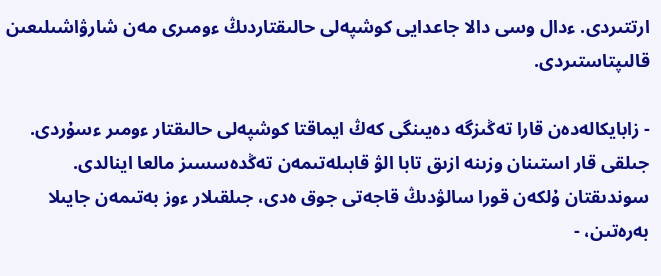ارتتىردى. ءدال وسى دالا جاعدايى كوشپەلى حالىقتاردىڭ ءومىرى مەن شارۋاشىلىعىن قالىپتاستىردى.

- زابايكالەدەن قارا تەڭىزگە دەيىنگى كەڭ ايماقتا كوشپەلى حالىقتار ءومىر ءسۇردى. جىلقى قار استىنان وزىنە ازىق تابا الۋ قابىلەتىمەن تەڭدەسسىز مالعا اينالدى. سوندىقتان ۇلكەن قورا سالۋدىڭ قاجەتى جوق ەدى، جىلقىلار ءوز بەتىمەن جايىلا بەرەتىن، -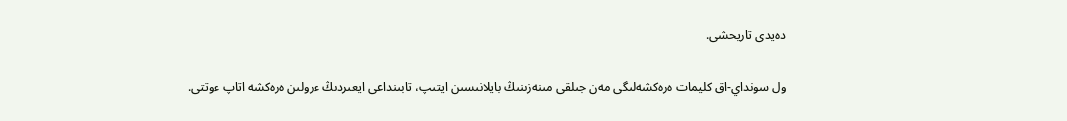دەيدى تاريحشى.

ول سونداي-اق كليمات ەرەكشەلىگى مەن جىلقى مىنەزىنىڭ بايلانىسىن ايتىپ، تابىنداعى ايعىردىڭ ءرولىن ەرەكشە اتاپ ءوتتى.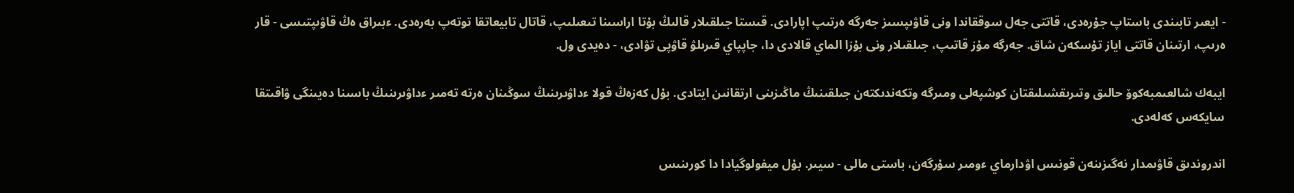- ايعىر تابىندى باستاپ جۇرەدى، قاتتى جەل سوققاندا ونى قاۋىپسىز جەرگە ەرتىپ اپارادى. قىستا جىلقىلار قالىڭ بۇتا اراسىنا تىعىلىپ، قاتال تابيعاتقا توتەپ بەرەدى. ءبىراق ەڭ قاۋىپتىسى - قار ەرىپ، ارتىنان قاتتى اياز تۇسكەن شاق. جەرگە مۇز قاتىپ، جىلقىلار ونى بۇزا الماي قالادى دا، جاپپاي قىرىلۋ قاۋپى تۋادى، - دەيدى ول.

ايبەك شالعىمبەكوۆ حالىق وتىرىقشىلىقتان كوشپەلى ومىرگە وتكەندىكتەن جىلقىنىڭ ماڭىزىنى ارتقانىن ايتادى. بۇل كەزەڭ قولا ءداۋىرىنىڭ سوڭىنان ەرتە تەمىر ءداۋىرىنىڭ باسىنا دەيىنگى ۋاقىتقا سايكەس كەلەدى.

اندروندىق قاۋىمدار نەگىزىنەن قونىس اۋدارماي ءومىر سۇرگەن، باستى مالى - سيىر. بۇل ميفولوگيادا دا كورىنىس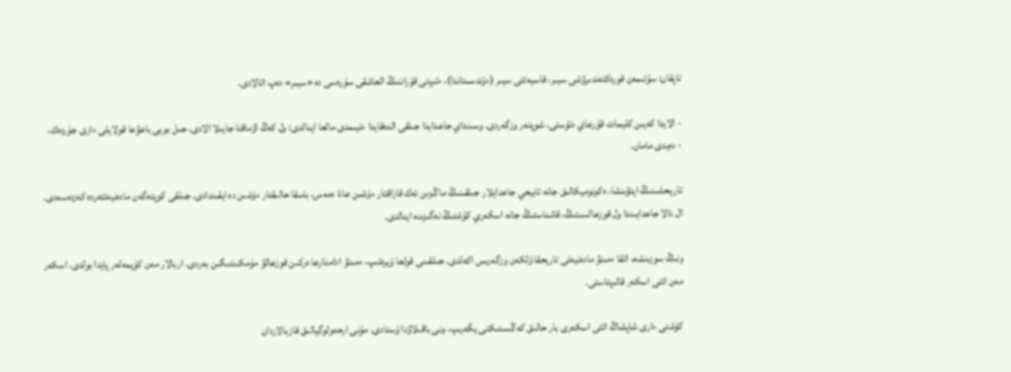تاپقان: سۇتىمەن قورەكتەندىرۋشى سيىر، قاسيەتتى سيىر (ءۇندىستاندا)، ءتىپتى قۇراننىڭ العاشقى سۇرەسى دە «سيىر» دەپ اتالادى.

- الايدا كەيىن كليمات قۇرعاي ءتۇستى، شوپتەر وزگەردى. وسىنداي جاعدايدا جىلقى الدەقايدا ءتيىمدى مالعا اينالدى: ول كەڭ اۋماقتا جايىلا الادى، جىل بويى باعۋعا قولايلى ءارى جۇردەك، - دەيدى مامان.

تاريحشىنىڭ ايتۋىنشا، ەكونوميكالىق جانە تابيعي جاعدايلار جىلقىنىڭ ماڭىزىن تەك قازاقتار ءۇشىن عانا ەمەس، باسقا حالىقتار ءۇشىن دە ايقىندادى. جىلقى كوپتەگەن مادەنيەتتەردە كەزدەسەدى. ال دالا جاعدايىندا ول قوزعالىستىڭ، قاتىناستىڭ جانە اسكەري كۇشتىڭ نەگىزىنە اينالدى.

ونىڭ سوزىنشە، اتقا ءمىنۋ مادەنيەتى تاريحقا ۇلكەن وزگەرىس اكەلدى. جىلقىنى قولعا ۇيرەتىپ، ءمىنۋ ادامدارعا ەركىن قوزعالۋ مۇمكىندىگىن بەردى. اربالار مەن كۇيمەلەر پايدا بولدى. اسكەر مەن اتتى اسكەر قالىپتاستى.

كۇشتى ءارى شاپشاڭ اتتى اسكەرى بار حالىق كەڭىستىكتى يگەرىپ، ونى باقىلاۋدا ۇستادى. مۇنى ارحەولوگيالىق قازبالاردان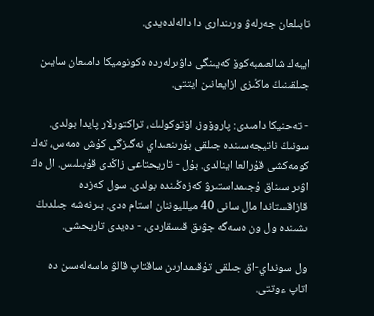تابىلعان جەرلەۋ ورىندارى دا دالەلدەيدى.

ايبەك شالعىمبەكوۆ كەيىنگى داۋىرلەردە ەكونوميكا دامىعان سايىن جىلقىنىڭ ماڭىزى ازايعانىن ايتتى.

- تەحنيكا دامىدى: پاروۆوز، اۆتوكولىك، تراكتورلار پايدا بولدى. سونىڭ ناتيجەسىندە جىلقى بۇرىنعىداي نەگىزگى كۇش ەمەس، تەك كومەكشى قۇرالعا اينالدى. بۇل - تاريحتاعى زاڭدى قۇبىلىس. ال ەڭ اۋىر سىناق ۇجىمداستىرۋ كەزەڭىندە بولدى. سول كەزدە قازاقستاندا مال سانى 40 ميلليوننان استام ەدى. بىرنەشە جىلدىڭ ىشىندە ول ون ەسەگە جۋىق قىسقاردى، - دەيدى تاريحشى.

ول سونداي-اق جىلقى تۇقىمدارىن ساقتاپ قالۋ ماسەلەسىن دە اتاپ ءوتتى.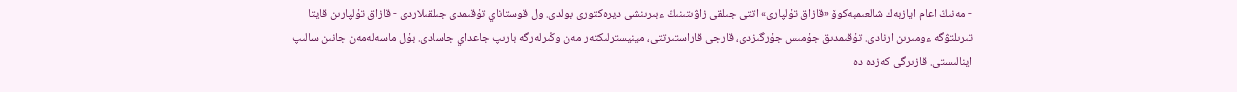- مەنىڭ اعام ايازبەك شالعىمبەكوۆ «قازاق تۇلپارى» اتتى جىلقى زاۋىتىنىڭ ءبىرىنشى ديرەكتورى بولدى. ول قوستاناي تۇقىمدى جىلقىلاردى - قازاق تۇلپارىن قايتا تىرىلتۋگە ءومىرىن ارنادى. تۇقىمدىق جۇمىس جۇرگىزدى، قارجى قاراستىرتتى، مينيسترلىكتەر مەن وڭىرلەرگە بارىپ جاعداي جاسادى. بۇل ماسەلەمەن جانىن سالىپ اينالىستى. قازىرگى كەزدە دە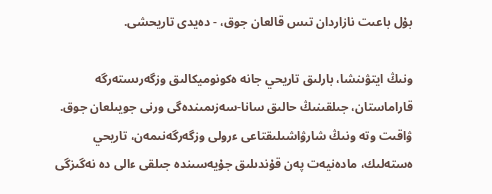بۇل باعىت نازاردان تىس قالعان جوق، - دەيدى تاريحشى.

ونىڭ ايتۋىنشا، بارلىق تاريحي جانە ەكونوميكالىق وزگەرىستەرگە قاراماستان، جىلقىنىڭ حالىق سانا-سەزىمىندەگى ورنى جويىلعان جوق. ۋاقىت وتە ونىڭ شارۋاشىلىقتاعى ءرولى وزگەرگەنىمەن، تاريحي ەستەلىك، مادەنيەت پەن قۇندىلىق جۇيەسىندە جىلقى ءالى دە نەگىزگى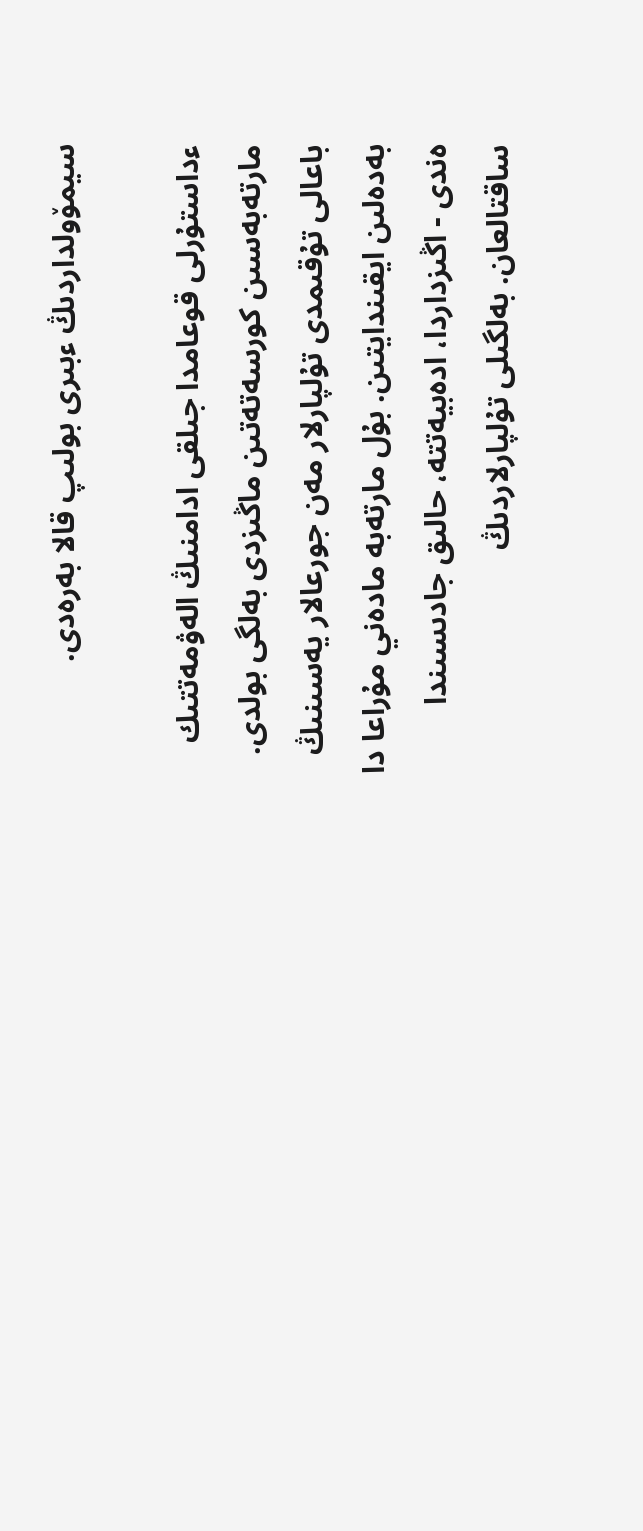سيمۆولداردىڭ ءبىرى بولىپ قالا بەرەدى.

ءداستۇرلى قوعامدا جىلقى ادامنىڭ الەۋمەتتىك مارتەبەسىن كورسەتەتىن ماڭىزدى بەلگى بولدى. باعالى تۇقىمدى تۇلپارلار مەن جورعالار يەسىنىڭ بەدەلىن ايقىندايتىن. بۇل مارتەبە مادەني مۇراعا دا ەندى - اڭىزداردا، ادەبيەتتە، حالىق جادىسىندا ساقتالعان. بەلگىلى تۇلپارلاردىڭ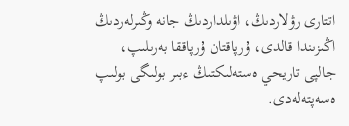اتتارى رۋلاردىڭ، اۋىلداردىڭ جانە وڭىرلەردىڭ اڭىزىندا قالدى، ۇرپاقتان ۇرپاققا بەرىلىپ، جالپى تاريحي ەستەلىكتىڭ ءبىر بولىگى بولىپ ەسەپتەلەدى.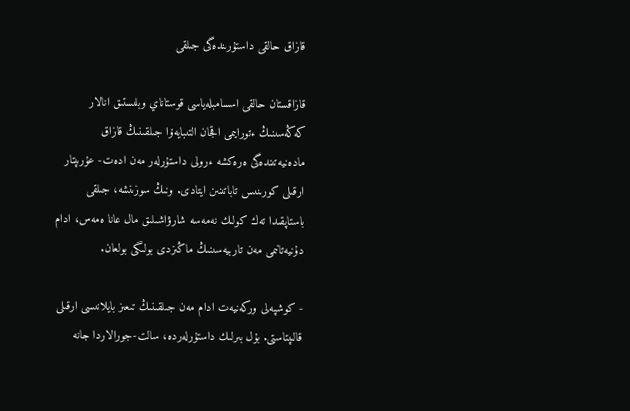قازاق حالقى داستۇرىندەگى جىلقى

قازاقستان حالقى اسسامبلەياسى قوستاناي وبلىستىق انالار كەڭەسىنىڭ ءتورايىمى اقجان التىبايەۆا جىلقىنىڭ قازاق مادەنيەتىندەگى ەرەكشە ءرولى داستۇرلەر مەن ادەت- عۇرىپتار ارقىلى كورىنىس تاباتىنىن ايتادى. ونىڭ سوزىنشە، جىلقى باستاپقىدا تەك كولىك نەمەسە شارۋاشىلىق مال عانا ەمەس، ادام دۇنيەتانىمى مەن تاربيەسىنىڭ ماڭىزدى بولىگى بولعان.

- كوشپەلى وركەنيەت ادام مەن جىلقىنىڭ تىعىز بايلانىسى ارقىلى قالىپتاستى. بۇل بىرلىك داستۇرلەردە، سالت-جورالاردا جانە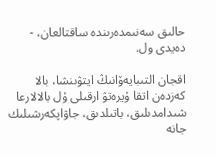حالىق سەنىمدەرىندە ساقتالعان، - دەيدى ول.

اقجان التىبايەۆانىڭ ايتۋىنشا، بالا كەزدەن اتقا ۇيرەتۋ ارقىلى ۇل بالالارعا شىدامدىلىق، باتىلدىق، جاۋاپكەرشىلىك جانە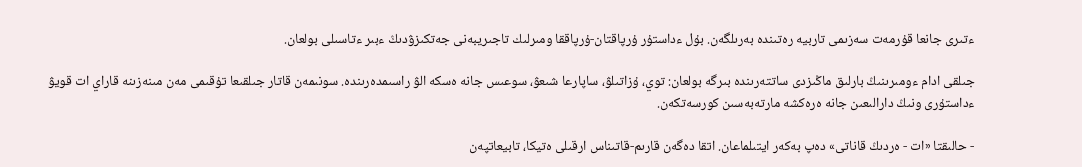ءتىرى جانعا قۇرمەت سەزىمى تاربيە رەتىندە بەرىلگەن. بۇل ءداستۇر ۇرپاقتان-ۇرپاققا ومىرلىك تاجىريبەنى جەتكىزۋدىڭ ءبىر ءتاسىلى بولعان.

جىلقى ادام ءومىرىنىڭ بارلىق ماڭىزدى ساتتەرىندە بىرگە بولعان: توي، ۇزاتىلۋ، ساپارعا شىعۋ، سوعىس جانە ەسكە الۋ راسىمدەرىندە. سونىمەن قاتار جىلقىعا تۇقىمى مەن مىنەزىنە قاراي ات قويۋ ءداستۇرى ونىڭ دارالىعىن جانە ەرەكشە مارتەبەسىن كورسەتكەن.

- حالىقتا «ات - ەردىڭ قاناتى» دەپ بەكەر ايتىلماعان. اتقا دەگەن قارىم-قاتىناس ارقىلى ەتيكا، تابيعاتپەن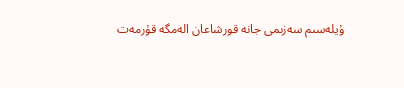ۇيلەسىم سەزىمى جانە قورشاعان الەمگە قۇرمەت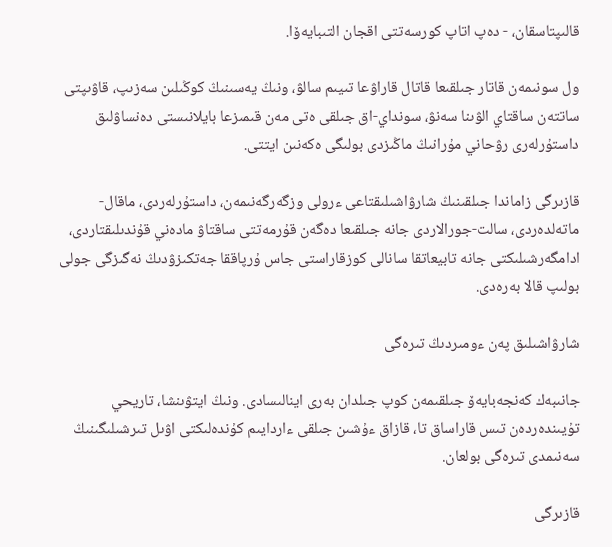قالىپتاسقان، - دەپ اتاپ كورسەتتى اقجان التىبايەۆا.

ول سونىمەن قاتار جىلقىعا قاتال قاراۋعا تىيىم سالۋ، ونىڭ يەسىنىڭ كوڭىلىن سەزىپ، قاۋىپتى ساتتەن ساقتاي الۋىنا سەنۋ، سونداي-اق جىلقى ەتى مەن قىمىزعا بايلانىستى دەنساۋلىق داستۇرلەرى رۋحاني مۇرانىڭ ماڭىزدى بولىگى ەكەنىن ايتتى.

قازىرگى زاماندا جىلقىنىڭ شارۋاشىلىقتاعى ءرولى وزگەرگەنىمەن، داستۇرلەردى، ماقال-ماتەلدەردى، سالت-جورالاردى جانە جىلقىعا دەگەن قۇرمەتتى ساقتاۋ مادەني قۇندىلىقتاردى، ادامگەرشىلىكتى جانە تابيعاتقا سانالى كوزقاراستى جاس ۇرپاققا جەتكىزۋدىڭ نەگىزگى جولى بولىپ قالا بەرەدى.

شارۋاشىلىق پەن ءومىردىڭ تىرەگى

جانىبەك كەنجەبايەۆ جىلقىمەن كوپ جىلدان بەرى اينالىسادى. ونىڭ ايتۋىنشا، تاريحي تۇيىندەردەن تىس قاراساق تا، قازاق ءۇشىن جىلقى ءاردايىم كۇندەلىكتى اۋىل تىرشىلىگىنىڭ سەنىمدى تىرەگى بولعان.

قازىرگى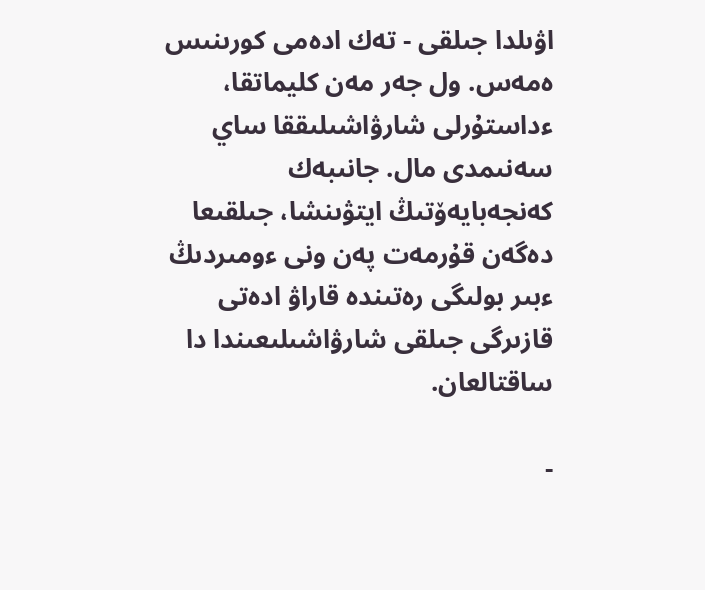اۋىلدا جىلقى - تەك ادەمى كورىنىس ەمەس. ول جەر مەن كليماتقا، ءداستۇرلى شارۋاشىلىققا ساي سەنىمدى مال. جانىبەك كەنجەبايەۆتىڭ ايتۋىنشا، جىلقىعا دەگەن قۇرمەت پەن ونى ءومىردىڭ ءبىر بولىگى رەتىندە قاراۋ ادەتى قازىرگى جىلقى شارۋاشىلىعىندا دا ساقتالعان.

-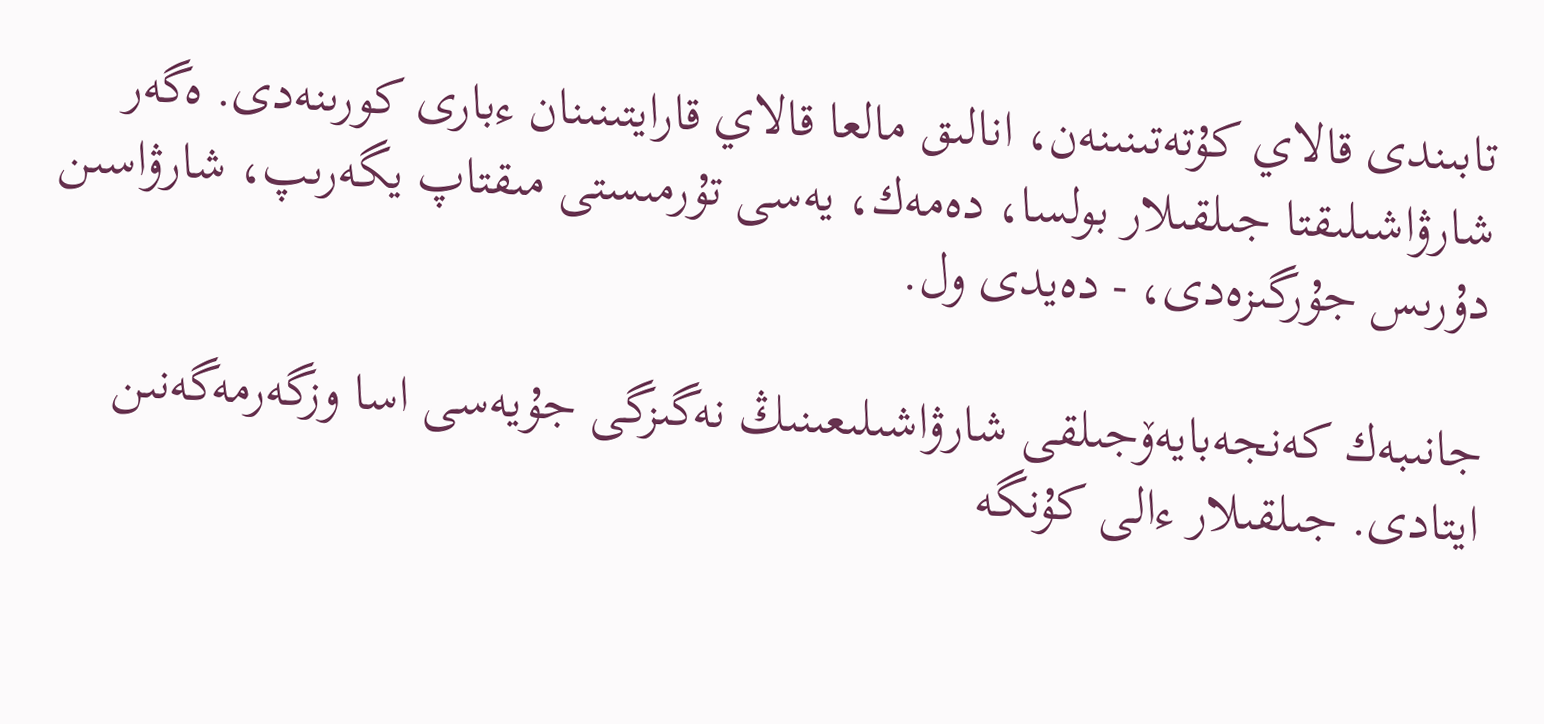تابىندى قالاي كۇتەتىنىنەن، انالىق مالعا قالاي قارايتىنىنان ءبارى كورىنەدى. ەگەر شارۋاشىلىقتا جىلقىلار بولسا، دەمەك، يەسى تۇرمىستى مىقتاپ يگەرىپ، شارۋاسىن دۇرىس جۇرگىزەدى، - دەيدى ول.

جانىبەك كەنجەبايەۆجىلقى شارۋاشىلىعىنىڭ نەگىزگى جۇيەسى اسا وزگەرمەگەنىن ايتادى. جىلقىلار ءالى كۇنگە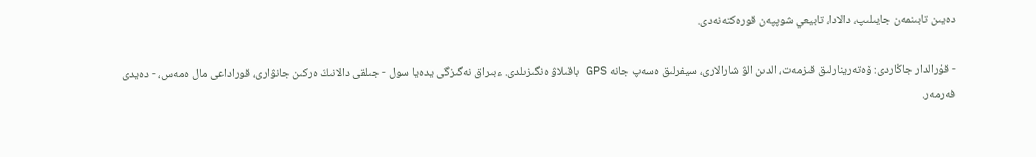دەيىن تابىنمەن جايىلىپ، دالادا، تابيعي شوپپەن قورەكتەنەدى.

- قۇرالدار جاڭاردى: ۆەتەرينارلىق قىزمەت، الدىن الۋ شارالارى، سيفرلىق ەسەپ جانە GPS باقىلاۋ ەنگىزىلدى. ءبىراق نەگىزگى يدەيا سول - جىلقى دالانىڭ ەركىن جانۋارى، قوراداعى مال ەمەس، - دەيدى فەرمەر.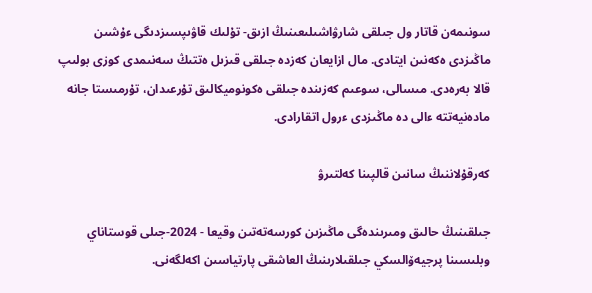سونىمەن قاتار ول جىلقى شارۋاشىلىعىنىڭ ازىق- تۇلىك قاۋىپسىزدىگى ءۇشىن ماڭىزدى ەكەنىن ايتادى. مال ازايعان كەزدە جىلقى قىزىل ەتتىڭ سەنىمدى كوزى بولىپ قالا بەرەدى. مىسالى، سوعىم كەزىندە جىلقى ەكونوميكالىق تۇرعىدان، تۇرمىستا جانە مادەنيەتتە ءالى دە ماڭىزدى ءرول اتقارادى.

كەرقۇلاننىڭ سانىن قالپىنا كەلتىرۋ

جىلقىنىڭ حالىق ومىرىندەگى ماڭىزىن كورسەتەتىن وقيعا - 2024-جىلى قوستاناي وبلىسىنا پرجيەۆالسكي جىلقىلارىنىڭ العاشقى پارتياسىن اكەلگەنى.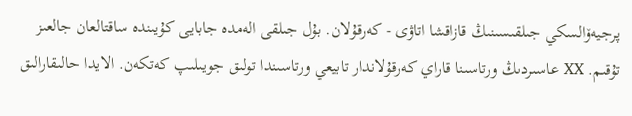پرجيەۆالسكي جىلقىسىنىڭ قازاقشا اتاۋى - كەرقۇلان. بۇل جىلقى الەمدە جابايى كۇيىندە ساقتالعان جالعىز تۇقىم. XX عاسىردىڭ ورتاسىنا قاراي كەرقۇلاندار تابيعي ورتاسىندا تولىق جويىلىپ كەتكەن. الايدا حالىقارالىق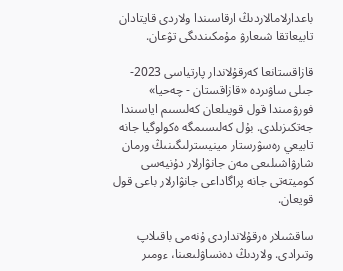باعدارلامالاردىڭ ارقاسىندا ولاردى قايتادان تابيعاتقا شىعارۋ مۇمكىندىگى تۋعان.

قازاقستانعا كەرقۇلاندار پارتياسى 2023-جىلى ساۋىردە «قازاقستان - چەحيا» فورۋمىندا قول قويىلعان كەلىسىم اياسىندا جەتكىزىلدى. بۇل كەلىسىمگە ەكولوگيا جانە تابيعي رەسۋرستار مينيسترلىگىنىڭ ورمان شارۋاشىلىعى مەن جانۋارلار دۇنيەسى كوميتەتى جانە پراگاداعى جانۋارلار باعى قول قويعان.

ساقشىلار ەرقۇلانداردى ۇنەمى باقىلاپ وتىرادى. ولاردىڭ دەنساۋلىعىنا، ءومىر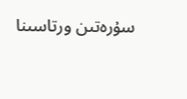سۇرەتىن ورتاسىنا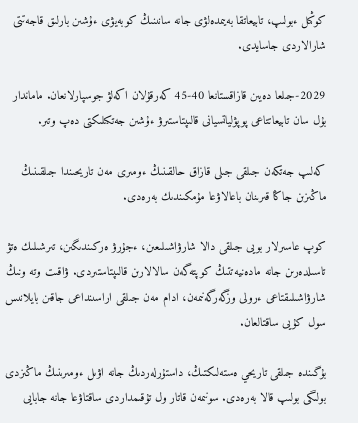كوڭىل ءبولىپ، تابيعاتقا بەيىمدەلۋى جانە سانىنىڭ كوبەيۋى ءۇشىن بارلىق قاجەتتى شارالاردى جاسايدى.

2029-جىلعا دەيىن قازاقستانعا 40-45 كەرقۇلان اكەلۋ جوسپارلانعان. ماماندار بۇل سان تابيعاتتاعى پوپۋلياتسيانى قالىپتاستىرۋ ءۇشىن جەتكىلىكتى دەپ وتىر.

كەلىپ جەتكەن جىلقى جىلى قازاق حالقىنىڭ ءومىرى مەن تاريحىندا جىلقىنىڭ ماڭىزىن جاڭا قىرىنان باعالاۋعا مۇمكىندىك بەرەدى.

كوپ عاسىرلار بويى جىلقى دالا شارۋاشىلىعىن، ءجۇرۋ ەركىندىگىن، تىرشىلىك ەتۋ تاسىلدەرىن جانە مادەنيەتتىڭ كوپتەگەن سالالارىن قالىپتاستىردى. ۋاقىت وتە ونىڭ شارۋاشىلىقتاعى ءرولى وزگەرگەنىمەن، ادام مەن جىلقى اراسىنداعى جاقىن بايلانىس سول كۇيى ساقتالعان.

بۇگىندە جىلقى تاريحي ەستەلىكتىڭ، داستۇرلەردىڭ جانە اۋىل ءومىرىنىڭ ماڭىزدى بولىگى بولىپ قالا بەرەدى. سونىمەن قاتار ول تۇقىمداردى ساقتاۋعا جانە جابايى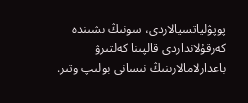پوپۋلياتسيالاردى، سونىڭ ىشىندە كەرقۇلانداردى قالپىنا كەلتىرۋ باعدارلامالارىنىڭ نىسانى بولىپ وتىر.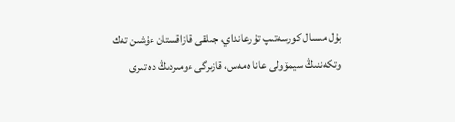بۇل مىسال كورسەتىپ تۇرعانداي، جىلقى قازاقستان ءۇشىن تەك وتكەننىڭ سيمۆولى عانا ەمەس، قازىرگى ءومىردىڭ دە تىرى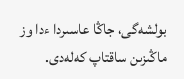بولشەگى، جاڭا عاسىردا ءدا وز ماڭىزىن ساقتاپ كەلەدى.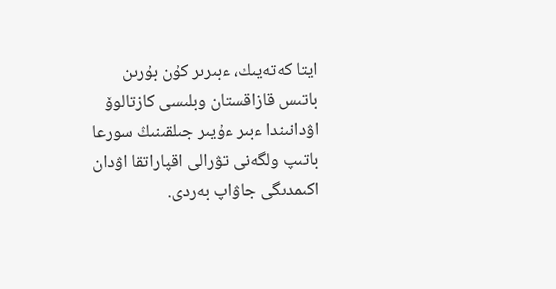ايتا كەتەيىك، ءبىرىر كۇن بۇرىن باتىس قازاقستان وبلىسى كازتالوۆ اۋدانىندا ءبىر ءۇيىر جىلقىنىڭ سورعا باتىپ ولگەنى تۋرالى اقپاراتقا اۋدان اكىمدىگى جاۋاپ بەردى.